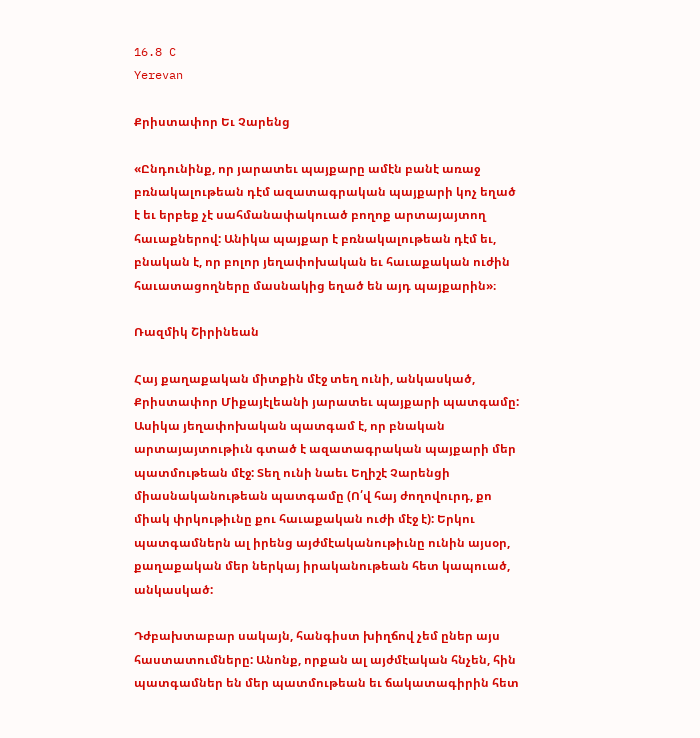16.8 C
Yerevan

Քրիստափոր Եւ Չարենց

«Ընդունինք, որ յարատեւ պայքարը ամէն բանէ առաջ բռնակալութեան դէմ ազատագրական պայքարի կոչ եղած է եւ երբեք չէ սահմանափակուած բողոք արտայայտող հաւաքներով: Անիկա պայքար է բռնակալութեան դէմ եւ, բնական է, որ բոլոր յեղափոխական եւ հաւաքական ուժին հաւատացողները մասնակից եղած են այդ պայքարին»։

Ռազմիկ Շիրինեան

Հայ քաղաքական միտքին մէջ տեղ ունի, անկասկած, Քրիստափոր Միքայէլեանի յարատեւ պայքարի պատգամը: Ասիկա յեղափոխական պատգամ է, որ բնական արտայայտութիւն գտած է ազատագրական պայքարի մեր պատմութեան մէջ: Տեղ ունի նաեւ Եղիշէ Չարենցի միասնականութեան պատգամը (Ո՛վ հայ ժողովուրդ, քո միակ փրկութիւնը քու հաւաքական ուժի մէջ է): Երկու պատգամներն ալ իրենց այժմէականութիւնը ունին այսօր, քաղաքական մեր ներկայ իրականութեան հետ կապուած, անկասկած:

Դժբախտաբար սակայն, հանգիստ խիղճով չեմ ըներ այս հաստատումները: Անոնք, որքան ալ այժմէական հնչեն, հին պատգամներ են մեր պատմութեան եւ ճակատագիրին հետ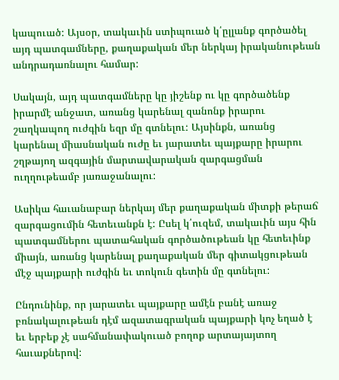կապուած: Այսօր, տակաւին ստիպուած կ՛ըլլանք գործածել այդ պատգամները, քաղաքական մեր ներկայ իրականութեան անդրադառնալու համար:

Սակայն, այդ պատգամները կը յիշենք ու կը գործածենք իրարմէ անջատ, առանց կարենալ զանոնք իրարու շաղկապող ուժգին եզր մը գտնելու: Այսինքն, առանց կարենալ միասնական ուժը եւ յարատեւ պայքարը իրարու շղթայող ազգային մարտավարական զարգացման ուղղութեամբ յառաջանալու:

Ասիկա հաւանաբար ներկայ մեր քաղաքական միտքի թերաճ զարգացումին հետեւանքն է: Ըսել կ՛ուզեմ, տակաւին այս հին պատգամներու պատահական գործածութեան կը հետեւինք միայն, առանց կարենալ քաղաքական մեր գիտակցութեան մէջ պայքարի ուժգին եւ տոկուն գետին մը գտնելու:

Ընդունինք, որ յարատեւ պայքարը ամէն բանէ առաջ բռնակալութեան դէմ ազատագրական պայքարի կոչ եղած է եւ երբեք չէ սահմանափակուած բողոք արտայայտող հաւաքներով: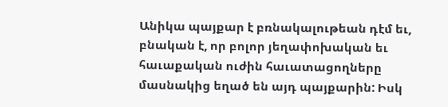Անիկա պայքար է բռնակալութեան դէմ եւ, բնական է, որ բոլոր յեղափոխական եւ հաւաքական ուժին հաւատացողները մասնակից եղած են այդ պայքարին: Իսկ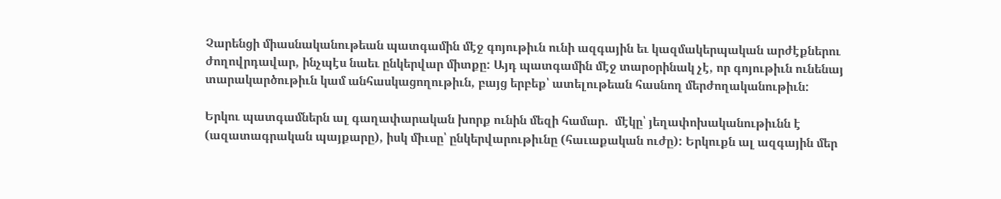Չարենցի միասնականութեան պատգամին մէջ գոյութիւն ունի ազգային եւ կազմակերպական արժէքներու ժողովրդավար, ինչպէս նաեւ ընկերվար միտքը: Այդ պատգամին մէջ տարօրինակ չէ, որ գոյութիւն ունենայ տարակարծութիւն կամ անհասկացողութիւն, բայց երբեք՝ ատելութեան հասնող մերժողականութիւն:

Երկու պատգամներն ալ գաղափարական խորք ունին մեզի համար.  մէկը՝ յեղափոխականութիւնն է (ազատագրական պայքարը), իսկ միւսը՝ ընկերվարութիւնը (հաւաքական ուժը): Երկուքն ալ ազգային մեր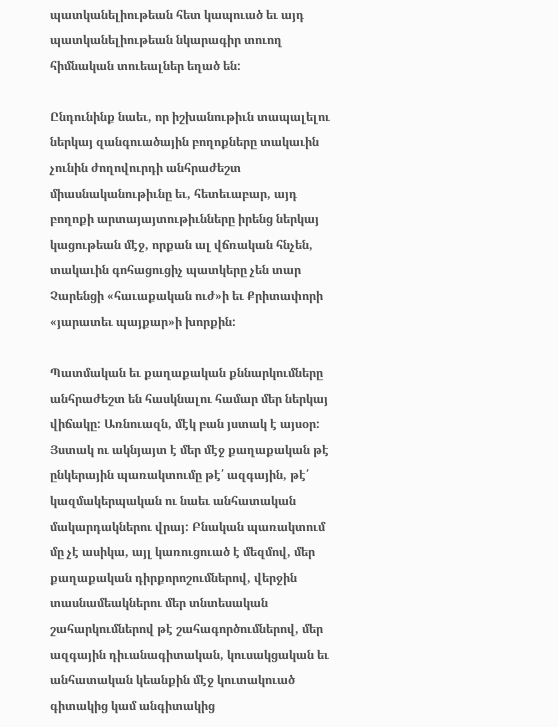պատկանելիութեան հետ կապուած եւ այդ պատկանելիութեան նկարագիր տուող հիմնական տուեալներ եղած են:

Ընդունինք նաեւ, որ իշխանութիւն տապալելու ներկայ զանգուածային բողոքները տակաւին չունին ժողովուրդի անհրաժեշտ միասնականութիւնը եւ, հետեւաբար, այդ բողոքի արտայայտութիւնները իրենց ներկայ կացութեան մէջ, որքան ալ վճռական հնչեն, տակաւին գոհացուցիչ պատկերը չեն տար Չարենցի «հաւաքական ուժ»ի եւ Քրիտափորի «յարատեւ պայքար»ի խորքին:

Պատմական եւ քաղաքական քննարկումները անհրաժեշտ են հասկնալու համար մեր ներկայ վիճակը: Առնուազն, մէկ բան յստակ է այսօր: Յստակ ու ակնյայտ է մեր մէջ քաղաքական թէ ընկերային պառակտումը թէ՛ ազգային, թէ՛ կազմակերպական ու նաեւ անհատական մակարդակներու վրայ: Բնական պառակտում մը չէ ասիկա, այլ կառուցուած է մեզմով, մեր քաղաքական դիրքորոշումներով, վերջին տասնամեակներու մեր տնտեսական շահարկումներով թէ շահագործումներով, մեր ազգային դիւանագիտական, կուսակցական եւ անհատական կեանքին մէջ կուտակուած գիտակից կամ անգիտակից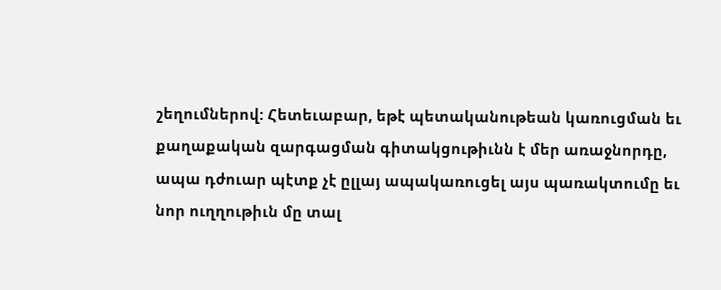շեղումներով: Հետեւաբար, եթէ պետականութեան կառուցման եւ քաղաքական զարգացման գիտակցութիւնն է մեր առաջնորդը, ապա դժուար պէտք չէ ըլլայ ապակառուցել այս պառակտումը եւ նոր ուղղութիւն մը տալ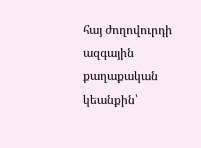հայ ժողովուրդի ազգային քաղաքական կեանքին՝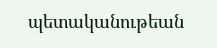պետականութեան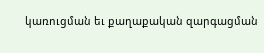կառուցման եւ քաղաքական զարգացման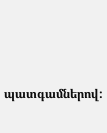պատգամներով: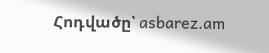Հոդվածը՝ asbarez.am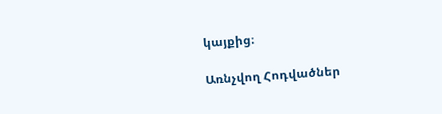կայքից։

Առնչվող Հոդվածներ